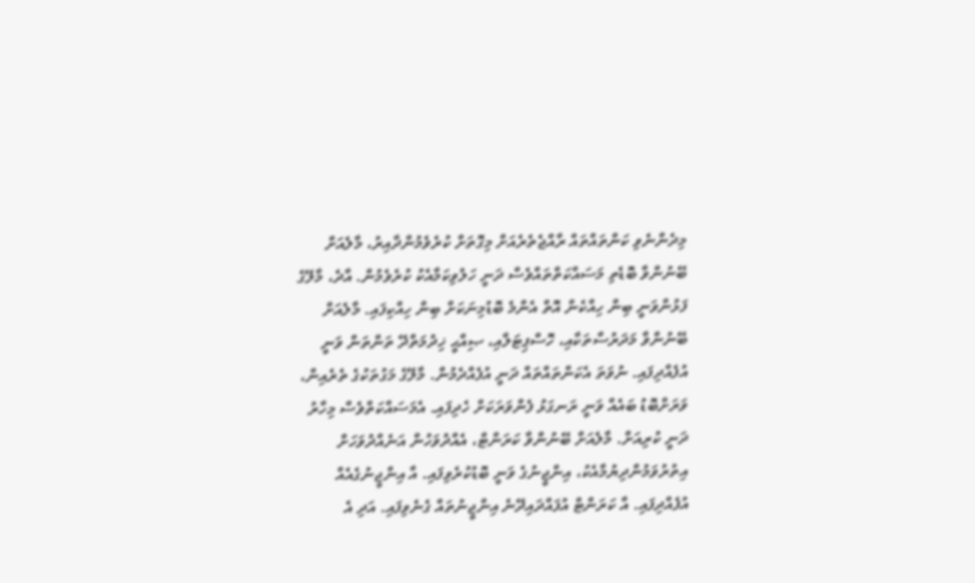މިދެންނެވި ކަންތައްތައް ރާއްޖެތެރެއަށް މިގޮތަށް ކުރެވެމުންދާއިރު، މާލެއަށް ބޭނުންވާ ބޮޑެތި މަސައްކަތްތައްވެސް ދަނީ ހަލުވިކަމާއެކު ކުރެވެމުން. އާދެ، މާލޭގެ ފަޅުންވަނީ ބިން ހިއްކެން އޮތް އެންމެ ބޮޑުމިނަކަށް ބިން ހިއްކިފައި. މާލެއަށް ބޭނުންވާ މަދަރުސާތަކާއި، ހޮސްޕިޓަލާއި، ޞިއްޙީ ޚިދުމަތްދޭ ތަންތަން ވަނީ އުފެއްދިފައި. ނުވަތަ އެކަންތައްތައް ދަނީ އުފެއްދެމުން. މާލޭގެ މަގުތަކުގެ ތެރެއިން، ވަރަށްބޮޑު ބައެއް ވަނީ ރަނގަޅު ފެންވަރަކަށް ހެދިފައި. އެމަސައްކަތްވެސް މިހާރު ދަނީ ކުރިއަށް. މާލެއަށް ބޭނުންވާ ކަރަންޓް، އެއްދުވަހުން އަނެއްދުވަހަށް އިތުރުވަމުންދިޔުމާއެކު، އިންޖީނުގެ ވަނީ ބޮޑުކުރެވިފައި. އާ އިންޖީނުގެއެއް އުފެއްދިފައި. އާ ކަރަންޓް އުފައްދައިދޭނެ އިންޖީނުތައް ގެނެވިފައި. އަދި އެ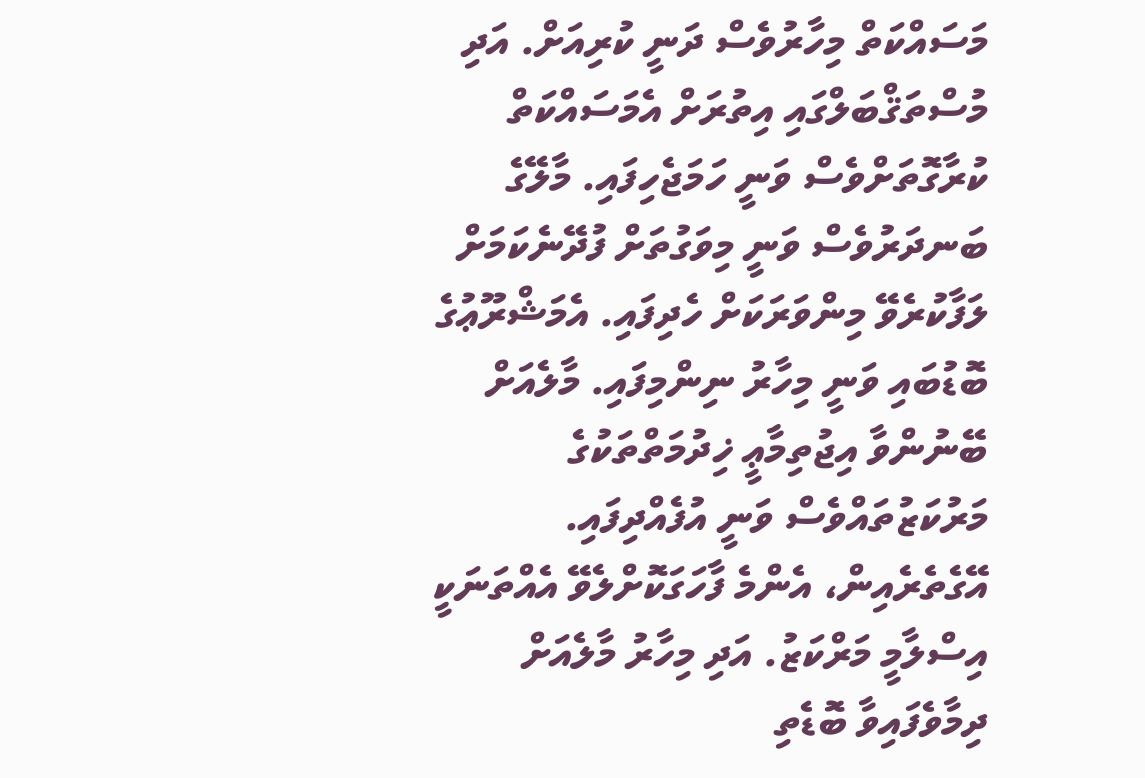މަސައްކަތް މިހާރުވެސް ދަނީ ކުރިއަށް. އަދި މުސްތަޤްބަލްގައި އިތުރަށް އެމަސައްކަތް ކުރާގޮތަށްވެސް ވަނީ ހަމަޖެހިފައި. މާލޭގެ ބަނދަރުވެސް ވަނީ މިވަގުތަށް ފުދޭނެކަމަށް ލަފާކުރެވޭ މިންވަރަކަށް ހެދިފައި. އެމަޝްރޫޢުގެ ބޮޑުބައި ވަނީ މިހާރު ނިންމިފައި. މާލެއަށް ބޭނުންވާ އިޖުތިމާޢީ ޚިދުމަތްތަކުގެ މަރުކަޒުތައްވެސް ވަނީ އުފެއްދިފައި. އޭގެތެރެއިން، އެންމެ ފާހަގަކޮށްލެވޭ އެއްތަނަކީ އިސްލާމީ މަރްކަޒު. އަދި މިހާރު މާލެއަށް ދިމާވެފައިވާ ބޮޑެތި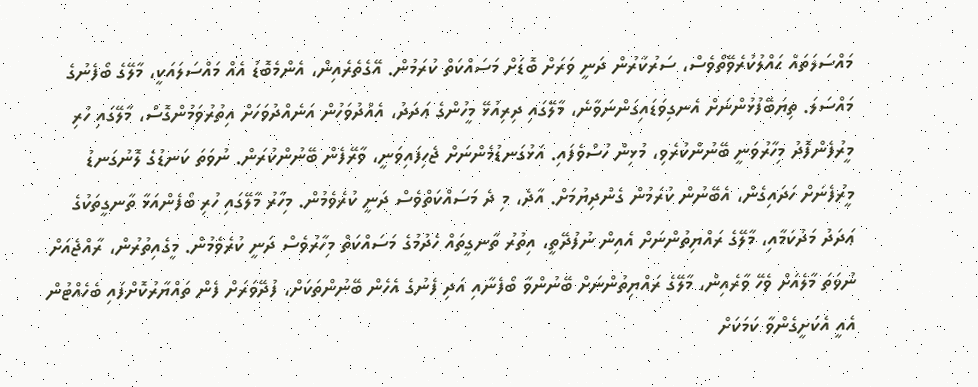މައްސަލަތައް ޙައްލުކުރެވޭތޯވެސް، ސަރުކާރުން ދަނީ ވަރަށް ބޮޑަށް މަސައްކަތް ކުރަމުން. އޭގެތެރެއިން، އެންމެބޮޑު އެއް މައްސަލައަކީ، މާލޭގެ ބޯފެނުގެ މައްސަލަ. ތިޔަބޭފުޅުންނަށް އެނގިވަޑައިގަންނަވާނެ، މާލޭގައި ދިރިއުޅޭ މީހުންގެ ޢަދަދު، އެއްދުވަހުން އަނެއްދުވަހަށް އިތުރުވަމުންގޮސް، މާލޭގައި ހުރި މީރުފެންފޮދު މިހާރުވަނީ ބޭނުންކުރެވި، މުޅިން ހުސްވެފައި. އަޅުގަނޑުމެންނަށް ޖެހިފައިވަނީ، ވާރޭފެން ބޭނުންކުރަން. ނުވަތަ ކަނޑުގެ ލޮނުގަނޑު މީރުފެނަށް ހަދައިގެން، އެބޭނުން ކުރަމުން ގެންދިޔުމަށް. އާދެ، މި ދެ މަސައްކަތްވެސް ދަނީ ކުރެވެމުން. މިހާރު މާލޭގައި ހުރި ބޯފެންއަޅާ ތާނގީތަކުގެ ޢަދަދު މަދުކަމާއި، މާލޭގެ ރައްޔިތުންނަށް އެއިން ނުފުދޭތީ، އިތުރު ތާނގީތައް ހެދުމުގެ މަސައްކަތް މިހާރުވެސް ދަނީ ކުރެވެމުން. މީގެއިތުރުން، ރާއްޖެއަށް ނުވަތަ މާލެއަށް ވެހޭ ވާރެއިން، މާލޭގެ ރައްޔިތުންނަށް ބޭނުންވާ ބޯފެނާއި އަދި ފެނުގެ އެހެން ބޭނުންތަކަށް، ފުދޭވަރަށް ފެން ތައްޔާރުކޮށްފައި ބެހެއްޓުން އެއީ އެކަށީގެންވާ ކަމަކަށް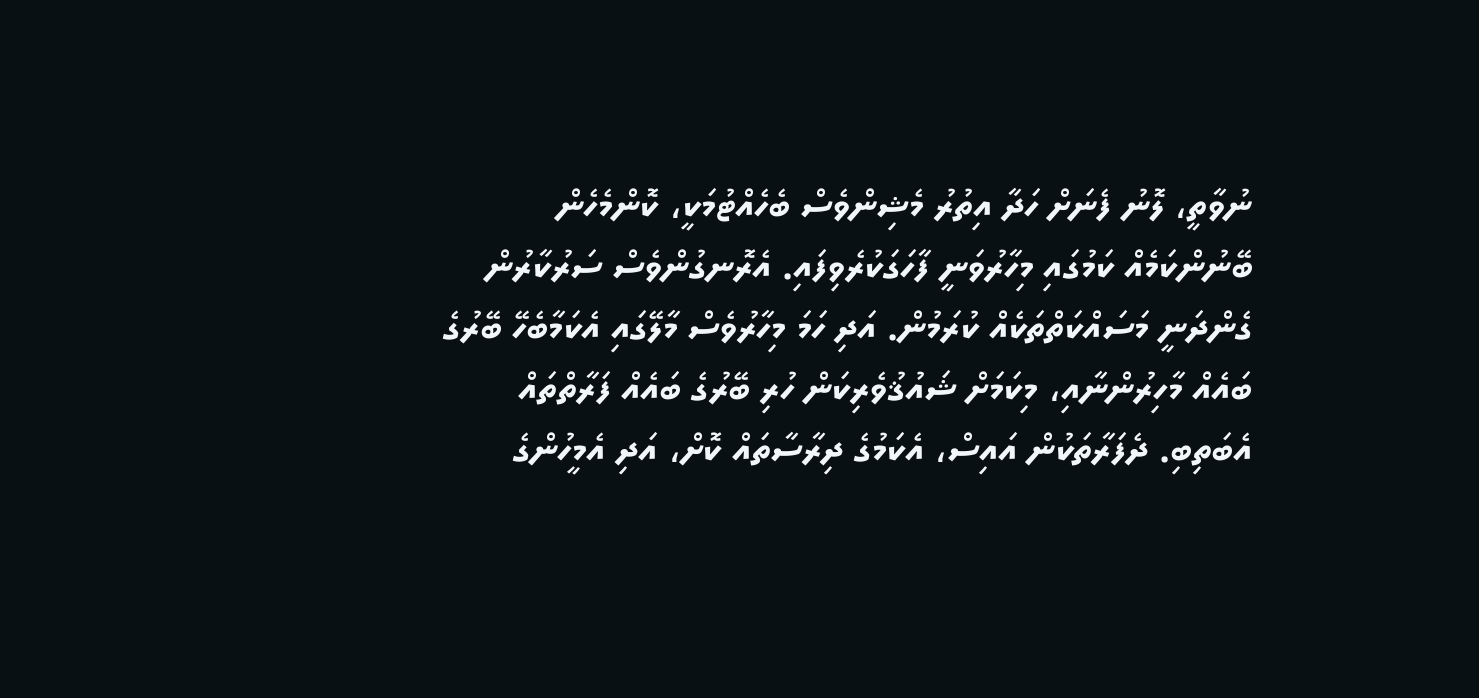ނުވާތީ، ލޮނު ފެނަށް ހަދާ އިތުރު މެޝިންވެސް ބެހެއްޓުމަކީ، ކޮންމެހެން ބޭނުންކަމެއް ކަމުގައި މިހާރުވަނީ ފާހަގަކުރެވިފައި. އެރޮނގުންވެސް ސަރުކާރުން ގެންދަނީ މަސައްކަތްތަކެއް ކުރަމުން. އަދި ހަމަ މިހާރުވެސް މާލޭގައި އެކަމާބެހޭ ބޭރުގެ ބައެއް މާހިރުންނާއި، މިކަމަށް ޝައުޤުވެރިކަން ހުރި ބޭރުގެ ބައެއް ފަރާތްތައް އެބަތިބި. ދެފަރާތަކުން އައިސް، އެކަމުގެ ދިރާސާތައް ކޮށް، އަދި އެމީހުންގެ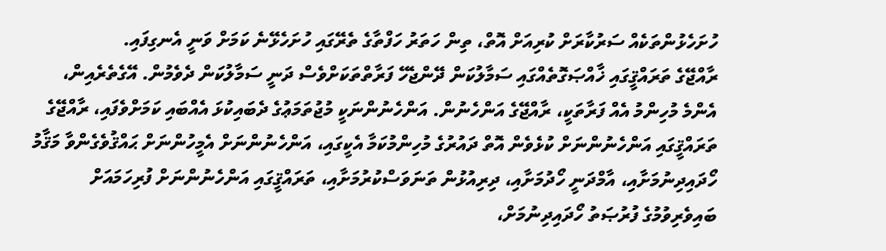ހުށަހެޅުންތަކެއް ސަރުކާރަށް ކުރިއަށް އޮތް، ތިން ހަތަރު ހަފްތާގެ ތެރޭގައި ހުށަހެޅޭނެ ކަމަށް ވަނީ އެނގިފައި.
ރާއްޖޭގެ ތަރައްޤީގައި ޚާއްޞަގޮތެއްގައި ސަމާލުކަން ދޭންޖެހޭ ފަރާތްތަކަށްވެސް ދަނީ ސަމާލުކަން ދެވެމުން. އޭގެތެރެއިން، އެންމެ މުހިންމު އެއް ފަރާތަކީ، ރާއްޖޭގެ އަންހެނުން. އަންހެނުންނަކީ މުޖުތަމަޢުގެ ދެބައިކުޅަ އެއްބައި ކަމަށްވެފައި، ރާއްޖޭގެ ތަރައްޤީގައި އަންހެނުންނަށް ކުޅެވެން އޮތް ދައުރުގެ މުހިންމުކަމާ އެކީގައި، އަންހެނުންނަށް އެމީހުންނަށް ޙައްޤުވެގެންވާ މަޤާމު ހޯދައިދިނުމަށާއި، އާމްދަނީ ހޯދުމަށާއި، ދިރިއުޅުން ތަނަވަސްކުރުމަށާއި، ތަރައްޤީގައި އަންހެނުންނަށް ފުރިހަމައަށް ބައިވެރިވުމުގެ ފުރުޞަތު ހޯދައިދިނުމަށް،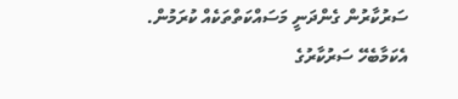ސަރުކާރުން ގެންދަނީ މަސައްކަތްތަކެއް ކުރަމުން. އެކަމާބެހޭ ސަރުކާރުގެ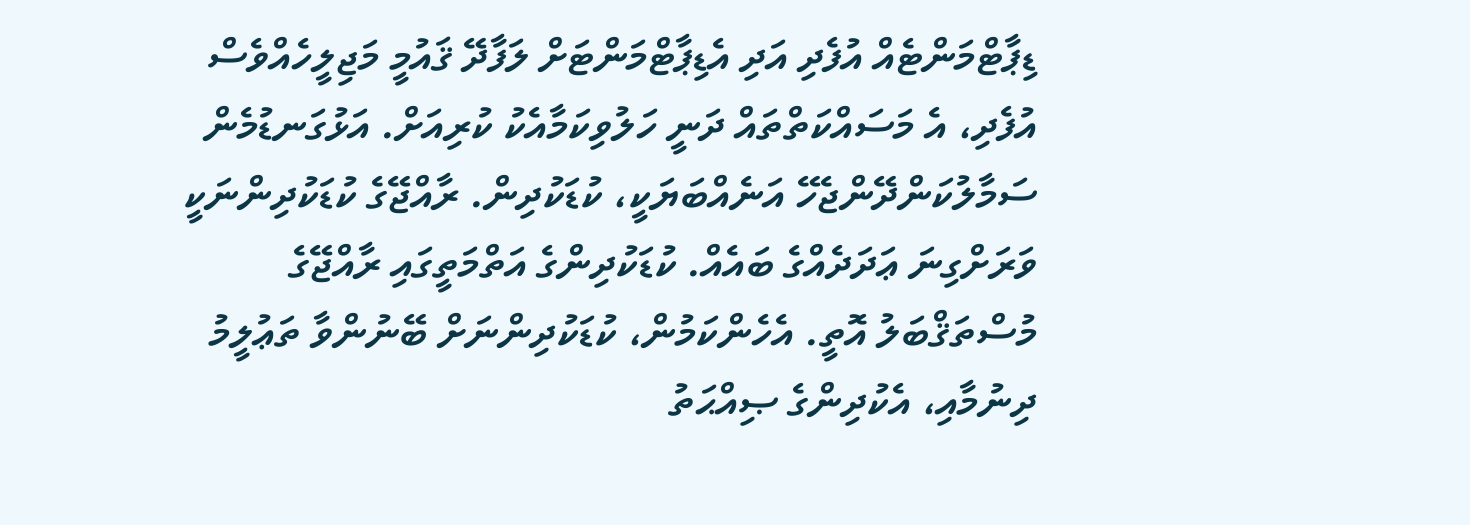ޑިޕާޓްމަންޓެއް އުފެދި އަދި އެޑިޕާޓްމަންޓަށް ލަފާދޭ ޤައުމީ މަޖިލީހެއްވެސް އުފެދި، އެ މަސައްކަތްތައް ދަނީ ހަލުވިކަމާއެކު ކުރިއަށް. އަޅުގަނޑުމެން ސަމާލުކަންދޭންޖެހޭ އަނެއްބަޔަކީ، ކުޑަކުދިން. ރާއްޖޭގެ ކުޑަކުދިންނަކީ ވަރަށްގިނަ ޢަދަދެއްގެ ބައެއް. ކުޑަކުދިންގެ އަތްމަތީގައި ރާއްޖޭގެ މުސްތަޤްބަލު އޮތީ. އެހެންކަމުން، ކުޑަކުދިންނަށް ބޭނުންވާ ތަޢުލީމު ދިނުމާއި، އެކުދިންގެ ޞިއްޙަތު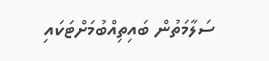ސަލާމަތުން ބައިތިއްބުމަށްޓަކައި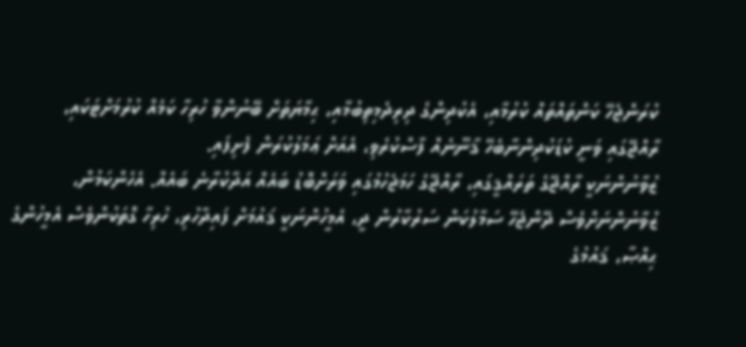ކުރަންޖެހޭ ކަންތައްތައް ކުރުމާއި، އެކުދިންގެ ދިރިދެމިތިބުމާއި، ޙިމާޔަތަށް ބޭނުންވާ ހުރިހާ ކަމެއް ކުރުމަށްޓަކައި، ރާއްޖޭގައި ވަނީ ކުޑަކުދިންނާބެހޭ ޤާނޫނެއް ފާސްކުރެވި، އެއަށް ޢަމަލުކުރަން ފެށިފައި.
ޒުވާނުންނަކީ ރާއްޖޭގެ ތަރައްޤީގައި، ރާއްޖޭގެ ހަމަޖެހުމުގައި ވަރަށްބޮޑު ބައެއް އަދާކުރާނެ ބައެއް. އެހެންކަމުން، ޒުވާނުންނަށްވެސް ދޭންޖެހޭ ސަމާލުކަން ސަރުކާރުން ދީ، އެމީހުންނަކީ ޤައުމަށް ފައިދާހުރި، ހުރިހާ ގޮތަކުންވެސް އެމީހުންގެ ޙިއްޞާ، ޤައުމުގެ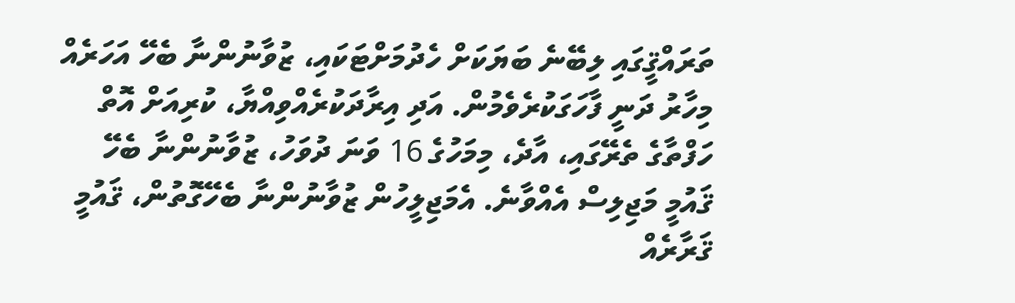ތަރައްޤީގައި ލިބޭނެ ބަޔަކަށް ހެދުމަށްޓަކައި، ޒުވާނުންނާ ބެހޭ އަހަރެއް މިހާރު ދަނީ ފާހަގަކުރެވެމުން. އަދި އިރާދަކުރެއްވިއްޔާ، ކުރިއަށް އޮތް ހަފްތާގެ ތެރޭގައި، އާދެ، މިމަހުގެ 16 ވަނަ ދުވަހު، ޒުވާނުންނާ ބެހޭ ޤައުމީ މަޖިލިސް އެއްވާނެ. އެމަޖިލީހުން ޒުވާނުންނާ ބެހޭގޮތުން، ޤައުމީ ޤަރާރެއް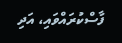ފާސްކުރައްވައި، އަދި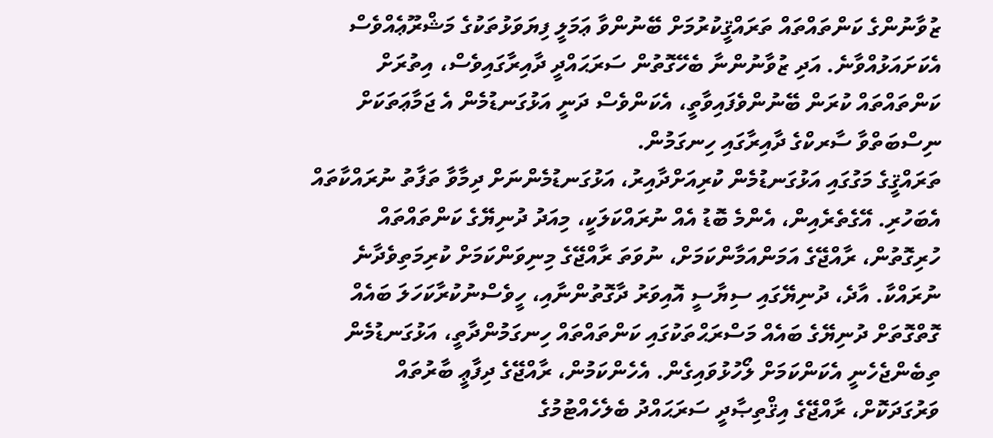ޒުވާނުންގެ ކަންތައްތައް ތަރައްޤީކުރުމަށް ބޭނުންވާ ޢަމަލީ ފިޔަވަޅުތަކުގެ މަޝްރޫޢެއްވެސް އެކަށައަޅުއްވާނެ. އަދި ޒުވާނުންނާ ބެހޭގޮތުން ސަރަޙައްދީ ދާއިރާގައިވެސް، އިތުރަށް ކަންތައްތައް ކުރަން ބޭނުންވެފައިވާތީ، އެކަންވެސް ދަނީ އަޅުގަނޑުމެން އެ ޖަމާޢަތަކަށް ނިސްބަތްވާ ސާރކްގެ ދާއިރާގައި ހިނގަމުން.
ތަރައްޤީގެ މަގުގައި އަޅުގަނޑުމެން ކުރިއަށްދާއިރު، އަޅުގަނޑުމެންނަށް ދިމާވާ ތަފާތު ނުރައްކާތައް އެބަހުރި. އޭގެތެރެއިން، އެންމެ ބޮޑު އެއް ނުރައްކަލަކީ، މިއަދު ދުނިޔޭގެ ކަންތައްތައް ހުރިގޮތުން، ރާއްޖޭގެ އަމަންއަމާންކަމަށް، ނުވަތަ ރާއްޖޭގެ މިނިވަންކަމަށް ކުރިމަތިވެދާނެ ނުރައްކާ. އާދެ، ދުނިޔޭގައި ސިޔާސީ އޮއިވަރު ދާގޮތުންނާއި، ހީވެސްނުކުރާކަހަލަ ބައެއް ގޮތްގޮތަށް ދުނިޔޭގެ ބައެއް މަސްރަޙްތަކުގައި ކަންތައްތައް ހިނގަމުންދާތީ، އަޅުގަނޑުމެން ތިބެންޖެހެނީ އެކަންކަމަށް ލޯހުޅުވައިގެން. އެހެންކަމުން، ރާއްޖޭގެ ދިފާޢީ ބާރުތައް ވަރުގަދަކޮށް، ރާއްޖޭގެ އިޤްތިޞާދީ ސަރަޙައްދު ބެލެހެއްޓުމުގެ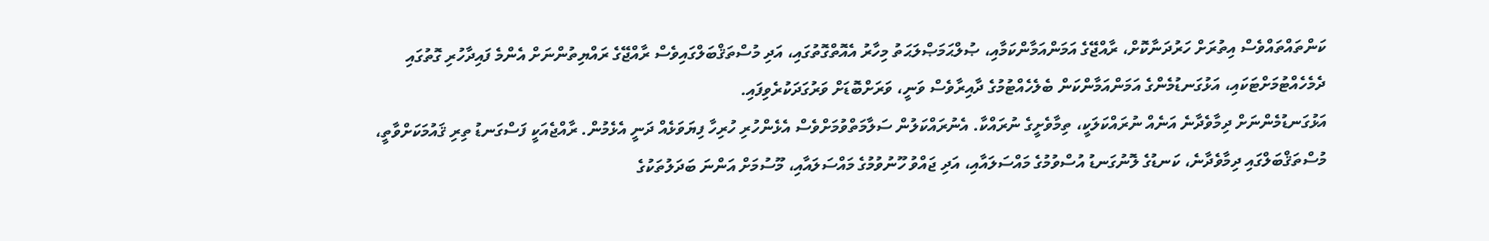ކަންތައްތައްވެސް އިތުރަށް ހަރުދަނާކޮށް، ރާއްޖޭގެ އަމަންއަމާންކަމާއި، ޞުލްޙަމަޞްލަޙަތު މިހާރު އެއޮތްގޮތުގައި، އަދި މުސްތަޤްބަލްގައިވެސް ރާއްޖޭގެ ރައްޔިތުންނަށް އެންމެ ފައިދާހުރި ގޮތުގައި ދެމެހެއްޓުމަށްޓަކައި، އަޅުގަނޑުމެންގެ އަމަންއަމާންކަން ބެލެހެއްޓުމުގެ ދާއިރާވެސް ވަނީ، ވަރަށްބޮޑަށް ވަރުގަދަކުރެވިފައި.
އަޅުގަނޑުމެންނަށް ދިމާވެދާނެ އަނެއް ނުރައްކަލަކީ، ތިމާވެށީގެ ނުރައްކާ. އެނުރައްކަލުން ސަލާމަތްވުމަށްވެސް އެޅެންހުރި ހުރިހާ ފިޔަވަޅެއް ދަނީ އެޅެމުން. ރާއްޖެއަކީ ފަސްގަނޑު ތިރި ޤައުމަކަށްވާތީ، މުސްތަޤްބަލްގައި ދިމާވެދާނެ، ކަނޑުގެ ލޮނުގަނޑު އުސްވުމުގެ މައްސަލައާއި، އަދި ޖައްވު ހޫނުވުމުގެ މައްސަލައާއި، މޫސުމަށް އަންނަ ބަދަލުތަކުގެ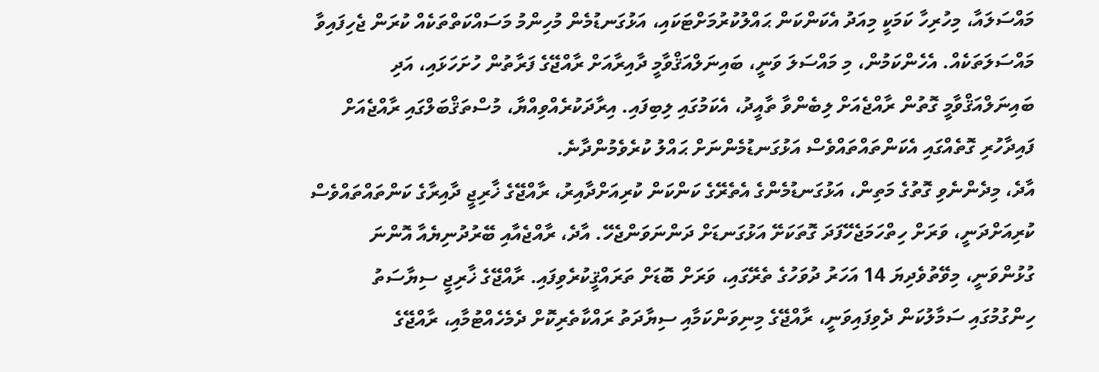މައްސަލައާ، މިހުރިހާ ކަމަކީ މިއަދު އެކަންކަން ޙައްލުކުރުމަށްޓަކައި، އަޅުގަނޑުމެން މުހިންމު މަސައްކަތްތަކެއް ކުރަން ޖެހިފައިވާ މައްސަލަތަކެއް. އެހެންކަމުން، މި މައްސަލަ ވަނީ، ބައިނަލްއަޤްވާމީ ދާއިރާއަށް ރާއްޖޭގެ ފަރާތުން ހުށަހަޅައި، އަދި ބައިނަލްއަޤްވާމީ ގޮތުން ރާއްޖެއަށް ލިބެންވާ ތާއީދު، އެކަމުގައި ލިބިފައި. އިރާދަކުރެއްވިއްޔާ، މުސްތަޤްބަލްގައި ރާއްޖެއަށް ފައިދާހުރި ގޮތެއްގައި އެކަންތައްތައްވެސް އަޅުގަނޑުމެންނަށް ޙައްލު ކުރެވެމުންދާނެ.
އާދެ، މިދެންނެވި ގޮތުގެ މަތިން، އަޅުގަނޑުމެންގެ އެތެރޭގެ ކަންކަން ކުރިއަށްދާއިރު، ރާއްޖޭގެ ޚާރިޖީ ދާއިރާގެ ކަންތައްތައްވެސް ކުރިއަށްދަނީ، ވަރަށް ހިތްހަމަޖެހޭފަދަ ގޮތަކަށޭ އަޅުގަނޑަށް ދަންނަވަންޖެހޭ. އާދެ، ރާއްޖެއާއި ބޭރުދުނިޔެއާ އޮންނަ ގުޅުންވަނީ، މިވޭތުވެދިޔަ 14 އަހަރު ދުވަހުގެ ތެރޭގައި، ވަރަށް ބޮޑަށް ތަރައްޤީކުރެވިފައި. ރާއްޖޭގެ ޚާރިޖީ ސިޔާސަތު ހިންގުމުގައި ސަމާލުކަން ދެވިފައިވަނީ، ރާއްޖޭގެ މިނިވަންކަމާއި ސިޔާދަތު ރައްކާތެރިކޮށް ދެމެހެއްޓުމާއި، ރާއްޖޭގެ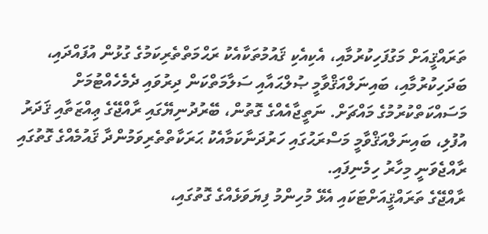ތަރައްޤީއަށް މަގުފަހިކުރުމާއި، އެކިއެކި ޤައުމުތަކާއެކު ރަޙްމަތްތެރިކަމުގެ ގުޅުން އުފައްދައި، ބަދަހިކުރުމާއި، ބައިނަލްއަޤްވާމީ ޞުލްޙައާއި ސަލާމަތްކަން ދިރުވައި ދެމެހެއްޓުމަށް މަސައްކަތްކުރުމުގެ މައްޗަށް. ނަތީޖާއެއްގެ ގޮތުން، ބޭރުދުނިޔޭގައި ރާއްޖޭގެ ޢިއްޒަތާއި ޤަދަރު އުފުލި، ބައިނަލްއަޤްވާމީ މަސްރަޙުގައި ހަރުދަނާކަމާއެކު ޙަރަކާތްތެރިވަމުންދާ ޤައުމެއްގެ ގޮތުގައި ރާއްޖެވަނީ މިހާރު ހިމެނިފައި.
ރާއްޖޭގެ ތަރައްޤީއަށްޓަކައި އެޅޭ މުހިންމު ފިޔަވަޅެއްގެ ގޮތުގައި،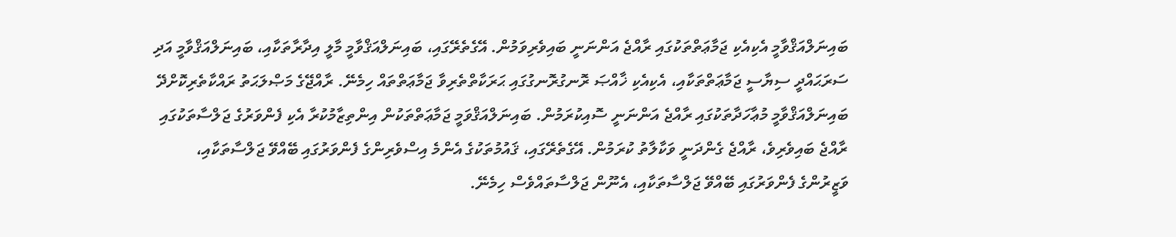ބައިނަލްއަޤްވާމީ އެކިއެކި ޖަމާޢަތްތަކުގައި ރާއްޖެ އަންނަނީ ބައިވެރިވަމުން. އޭގެތެރޭގައި، ބައިނަލްއަޤްވާމީ މާލީ އިދާރާތަކާއި، ބައިނަލްއަޤްވާމީ އަދި ސަރަޙައްދީ ސިޔާސީ ޖަމާޢަތްތަކާއި، އެކިއެކި ޚާއްޞަ ރޮނގުރޮނގުގައި ޙަރަކާތްތެރިވާ ޖަމާޢަތްތައް ހިމެނޭ. ރާއްޖޭގެ މަޞްލަޙަތު ރައްކާތެރިކޮށްދޭ ބައިނަލްއަޤްވާމީ މުޢާހަދާތަކުގައި ރާއްޖެ އަންނަނީ ސޮއިކުރަމުން. ބައިނަލްއަޤްވަމީ ޖަމާޢަތްތަކުން އިންތިޒާމުކުރާ އެކި ފެންވަރުގެ ޖަލްސާތަކުގައި ރާއްޖެ ބައިވެރިވެ، ރާއްޖެ ގެންދަނީ ވަކާލާތު ކުރަމުން. އޭގެތެރޭގައި، ޤައުމުތަކުގެ އެންމެ އިސްވެރިންގެ ފެންވަރުގައި ބޭއްވޭ ޖަލްސާތަކާއި، ވަޒީރުންގެ ފެންވަރުގައި ބޭއްވޭ ޖަލްސާތަކާއި، އެނޫން ޖަލްސާތައްވެސް ހިމެނޭ.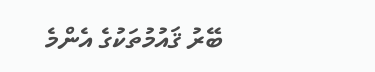ބޭރު ޤައުމުތަކުގެ އެންމެ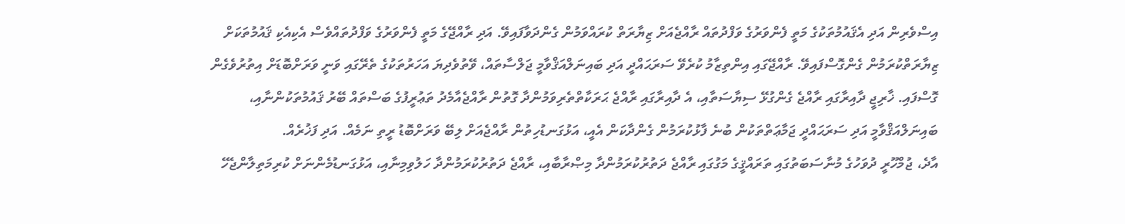އިސްވެރިން އަދި އެޤައުމުތަކުގެ މަތީ ފެންވަރުގެ ވަފްދުތައް ރާއްޖެއަށް ޒިޔާރަތް ކުރައްވަމުން ގެންދަވާފައިވޭ. އަދި ރާއްޖޭގެ މަތީ ފެންވަރުގެ ވަފްދުތައްވެސް އެކިއެކި ޤައުމުތަކަށް ޒިޔާރަތްކުރަމުން ގެންގޮސްފައިވޭ. ރާއްޖޭގައި އިންތިޒާމު ކުރެވޭ ސަރަޙައްދީ އަދި ބައިނަލްއަޤްވާމީ ޖަލްސާތައް، ވޭތުވެދިޔަ އަހަރުތަކުގެ ތެރޭގައި ވަނީ ވަރަށްބޮޑަށް އިތުރުވެގެން ގޮސްފައި. ޚާރިޖީ ދާއިރާގައި ރާއްޖެ ގެންގުޅޭ ސިޔާސަތާއި، އެ ދާއިރާގައި ރާއްޖެ ޙަރަކާތްތެރިވަމުންދާ ގޮތުން ރާއްޖެއާމެދު ތަޢުރީފުގެ ބަސްތައް ބޭރު ޤައުމުތަކުންނާއި، ބައިނަލްއަޤްވާމީ އަދި ސަރަޙައްދީ ޖަމާޢަތްތަކުން ބުނެ ފާޅުކުރަމުން ގެންދާކަން އެއީ، އަޅުގަނޑުހިތުން ރާއްޖެއަށް ލިބޭ ވަރަށްބޮޑު ރީތި ނަމެއް. އަދި ފަޚުރެއް.
އާދެ، ޖުމްހޫރީ ދުވަހުގެ މުނާސަބަތުގައި ތަރައްޤީގެ މަގުގައި ރާއްޖެ ދަތުރުކުރަމުންދާ މިޞްރާބާއި، ރާއްޖެ ދަތުރުކުރަމުންދާ ހަލުވިމިނާއި، އަޅުގަނޑުމެންނަށް ކުރިމަތިލާންޖެހޭ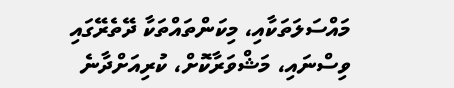މައްސަލަތަކާއި، މިކަންތައްތަކާ ދޭތެރޭގައި ވިސްނައި، މަޝްވަރާކޮށް، ކުރިއަށްދާނެ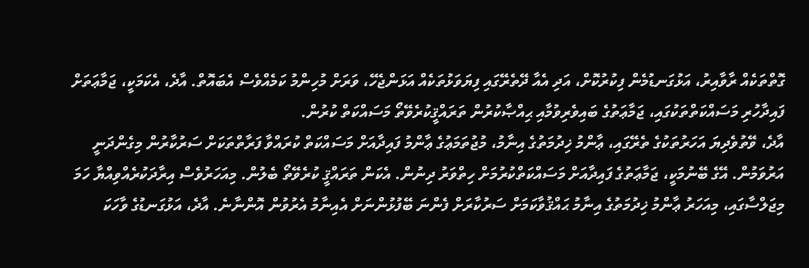ގޮތްތަކެއް ރާވާއިރު، އަޅުގަނޑުމެން ފިކުރުކޮށް، އަދި އެއާ ދޭތެރޭގައި ފިޔަވަޅުތަކެއް އަޅަންޖެހޭ، ވަރަށް މުހިންމު ކަމެއްވެސް އެބައޮތް. އާދެ، އެކަމަކީ، ޖަމާޢަތަށް ފައިދާހުރި މަސައްކަތްތަކުގައި، ޖަމާޢަތުގެ ބައިވެރިވުމާއި ޙިއްޞާކުރުން ތަރައްޤީކުރެވޭތޯ މަސައްކަތް ކުރުން.
އާދެ، ވޭތުވެދިޔަ އަހަރުތަކުގެ ތެރޭގައި، ޢާންމު ޚިދުމަތުގެ އިނާމު، މުޖުތަމަޢުގެ ޢާންމު ފައިދާއަށް މަސައްކަތް ކުރައްވާ ފަރާތްތަކަށް ސަރުކާރުން މިގެންދަނީ އަރުވަމުން. އޭގެ ބޭނުމަކީ، ޖަމާޢަތުގެ ފައިދާއަށް މަސައްކަތްކުރުމަށް ހިތްވަރު ދިނުން. އެކަން ތަރައްޤީ ކުރެވޭތޯ ބެލުން. މިއަހަރުވެސް އިރާދަކުރެއްވިއްޔާ ހަމަ މިޖަލްސާގައި، މިއަހަރު ޢާންމު ޚިދުމަތުގެ އިނާމު ޙައްޤުވާކަމަށް ސަރުކާރަށް ފެންނަ ބޭފުޅުންނަށް އެއިނާމު އެރުވުން އޮންނާނެ. އާދެ، އަޅުގަނޑުގެ ވާހަކަ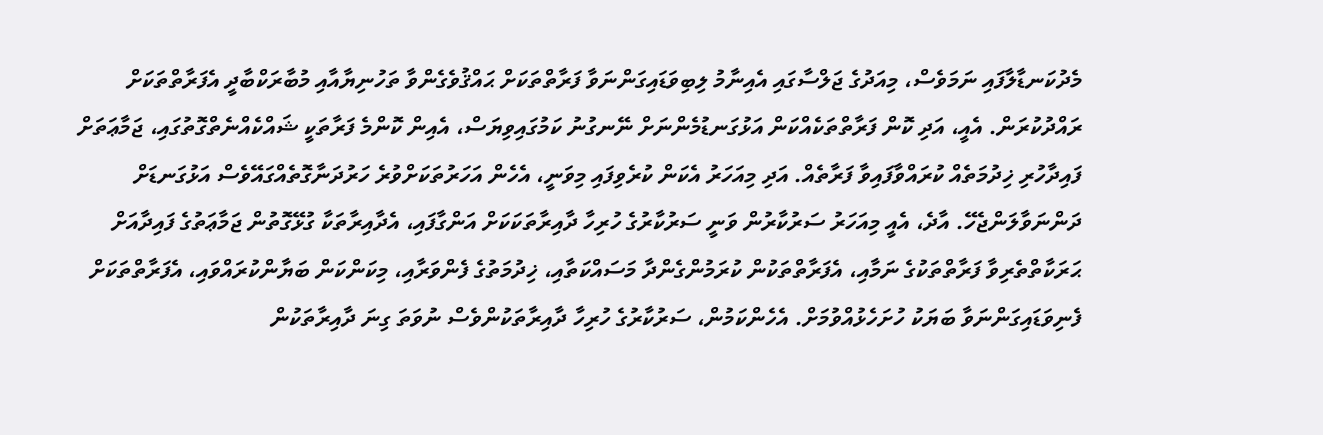މެދުކަނޑާލާފައި ނަމަވެސް، މިއަދުގެ ޖަލްސާގައި އެއިނާމު ލިބިވަޑައިގަންނަވާ ފަރާތްތަކަށް ޙައްޤުވެގެންވާ ތަހުނިޔާއާއި މުބާރަކްބާދީ އެފަރާތްތަކަށް ރައްދުކުރަން. އެއީ، އަދި ކޮން ފަރާތްތަކެއްކަން އަޅުގަނޑުމެންނަށް ނޭނގުނު ކަމުގައިވިޔަސް، އެއިން ކޮންމެ ފަރާތަކީ ޝައްކެއްނެތްގޮތުގައި، ޖަމާޢަތަށް ފައިދާހުރި ޚިދުމަތެއް ކުރައްވާފައިވާ ފަރާތެއް. އަދި މިއަހަރު އެކަން ކުރެވިފައި މިވަނީ، އެހެން އަހަރުތަކަށްވުރެ ހަރުދަނާގޮތެއްގައޭވެސް އަޅުގަނޑަށް ދަންނަވާލަންޖެހޭ. އާދެ، އެއީ މިއަހަރު ސަރުކާރުން ވަނީ ސަރުކާރުގެ ހުރިހާ ދާއިރާތަކަކަށް އަންގާފައި، އެދާއިރާތަކާ ގުޅޭގޮތުން ޖަމާޢަތުގެ ފައިދާއަށް ޙަރަކާތްތެރިވާ ފަރާތްތަކުގެ ނަމާއި، އެފަރާތްތަކުން ކުރަމުންގެންދާ މަސައްކަތާއި، ޚިދުމަތުގެ ފެންވަރާއި، މިކަންކަން ބަޔާންކުރައްވައި، އެފަރާތްތަކަށް ފެނިވަޑައިގަންނަވާ ބަޔަކު ހުށަހެޅުއްވުމަށް. އެހެންކަމުން، ސަރުކާރުގެ ހުރިހާ ދާއިރާތަކުންވެސް ނުވަތަ ގިނަ ދާއިރާތަކުން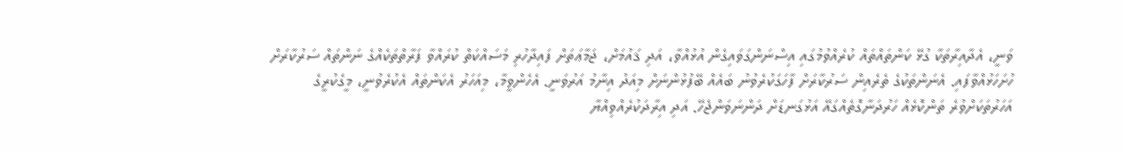ވަނީ، އެދާއިރާތަކާ ގުޅޭ ކަންތައްތައް ކުރެއްވުމުގައި އިސްނަންގަވައިގެން އުޅުއްވާ، އަދި ޤައުމަށް، ޖަމާޢަތަށް ފައިދާހުރި މަސައްކަތް ކުރައްވާ ފަރާތްތަކެއްގެ ނަންތައް ސަރުކާރަށް ހުށަހަޅުއްވާފައި. އެނަންތަކުގެ ތެރެއިން ސަރުކާރަށް ފާހަގަކުރެވުނު ބައެއް ބޭފުޅުންނަށް މިއަދު އިނާމު އަރުވަނީ. އެހެންވީމާ، މިއަހަރު އެކަންތައް އެކުރެވުނީ، މީގެކުރީގެ އަހަރުތަކަށްވުރެ ތަންކޮޅެއް ހަރުދަނާގޮތެއްގައޭ އަޅުގަނޑަށް ދަންނަވަންޖެހޭ. އަދި އިރާދަކުރެއްވިއްޔާ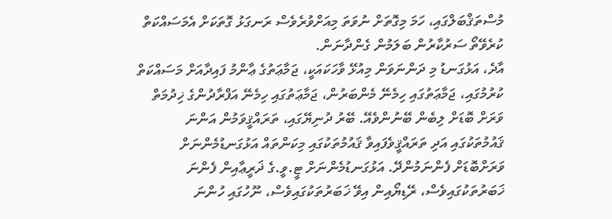މުސްތަޤްބަލްގައި، ހަމަ މިގޮތަށް ނުވަތަ މިއަށްވުރެވެސް ރަނގަޅު ގޮތަކަށް އެމަސައްކަތް ކުރެވޭތޯ ސަރުކާރުން ބަލަމުން ގެންދާނަން.
އާދެ، އަޅުގަނޑު މި ދަންނަވަން މިއުޅޭ ވާހަކައަކީ، ޖަމާޢަތުގެ ޢާންމު ފައިދާއަށް މަސައްކަތް ކުރުމުގައި، ޖަމާޢަތުގައި ހިމެނޭ މެންބަރުން، ޖަމާޢަތުގައި ހިމެނޭ އަފްރާދުންގެ ޚިދުމަތް ވަރަށް ބޮޑަށް ލިބެން ބޭނުންވެއޭ. ބޭރު ދުނިޔޭގައި، ތަރައްޤީވަމުން އަންނަ ޤައުމުތަކުގައި އަދި ތަރައްޤީވެފައިވާ ޤައުމުތަކުގައި މިކަންތައް އަޅުގަނޑުމެންނަށް ވަރަށްބޮޑަށް ފެންނަމުންދޭ. އަޅުގަނޑުމެންނަށް ޓީ.ވީ.ގެ ޛަރީޢާއިން ފެންނަ ޚަބަރުތަކުގައިވެސް، ރޭޑިޔޯއިން އިވޭ ޚަބަރުތަކުގައިވެސް، ނޫހުގައި ހުންނަ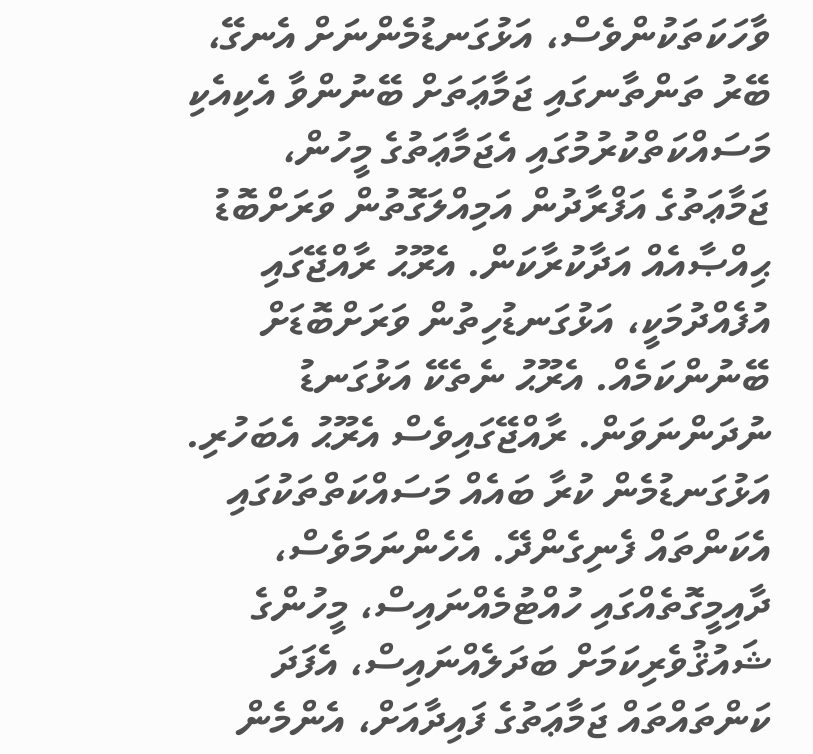ވާހަކަތަކުންވެސް، އަޅުގަނޑުމެންނަށް އެނގޭ، ބޭރު ތަންތާނގައި ޖަމާޢަތަށް ބޭނުންވާ އެކިއެކި މަސައްކަތްކުރުމުގައި އެޖަމާޢަތުގެ މީހުން، ޖަމާޢަތުގެ އަފްރާދުން އަމިއްލަގޮތުން ވަރަށްބޮޑު ޙިއްޞާއެއް އަދާކުރާކަން. އެރޫޙު ރާއްޖޭގައި އުފެއްދުމަކީ، އަޅުގަނޑުހިތުން ވަރަށްބޮޑަށް ބޭނުންކަމެއް. އެރޫޙު ނެތެކޭ އަޅުގަނޑު ނުދަންނަވަން. ރާއްޖޭގައިވެސް އެރޫޙު އެބަހުރި. އަޅުގަނޑުމެން ކުރާ ބައެއް މަސައްކަތްތަކުގައި އެކަންތައް ފެނިގެންދޭ. އެހެންނަމަވެސް، ދާއިމީގޮތެއްގައި ހުއްޓުމެއްނައިސް، މީހުންގެ ޝައުޤުވެރިކަމަށް ބަދަލެއްނައިސް، އެފަދަ ކަންތައްތައް ޖަމާޢަތުގެ ފައިދާއަށް، އެންމެން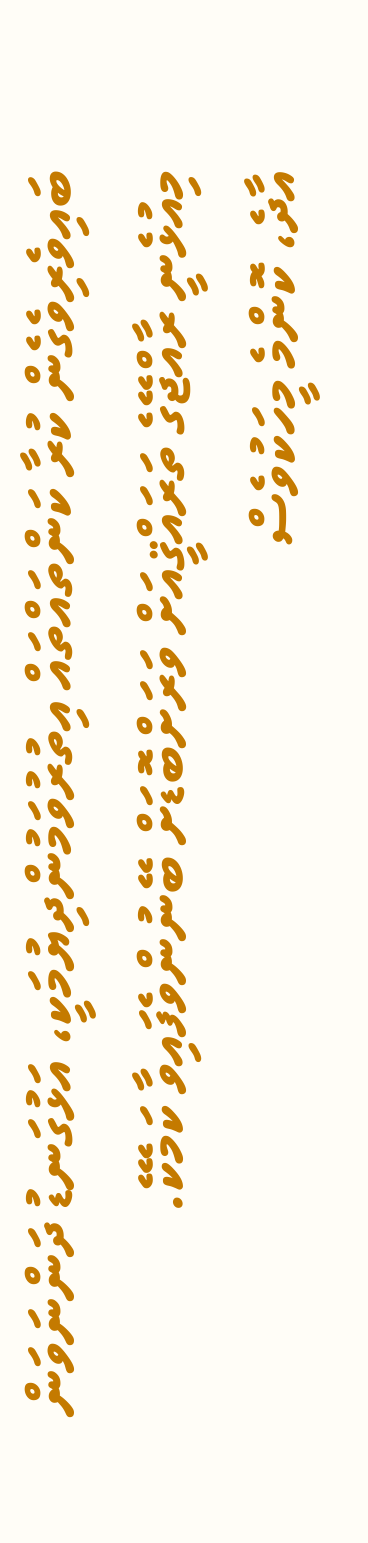ބައިވެރިވެގެން ކުރާ ކަންތައްތައް އިތުރުވަމުންދިޔުމަކީ، އަޅުގަނޑު ދަންނަވަން މިއުޅެނީ ރާއްޖޭގެ ތަރައްޤީއަށް ވަރަށްބޮޑަށް ބޭނުންވެފައިވާ ކަމެކޭ.
އާދެ، ކޮންމެ މީހަކުވެސް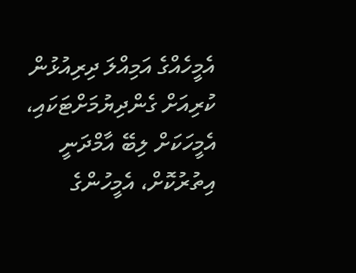އެމީހެއްގެ އަމިއްލަ ދިރިއުޅުން ކުރިއަށް ގެންދިޔުމަށްޓަކައި، އެމީހަކަށް ލިބޭ އާމްދަނީ އިތުރުކޮށް، އެމީހުންގެ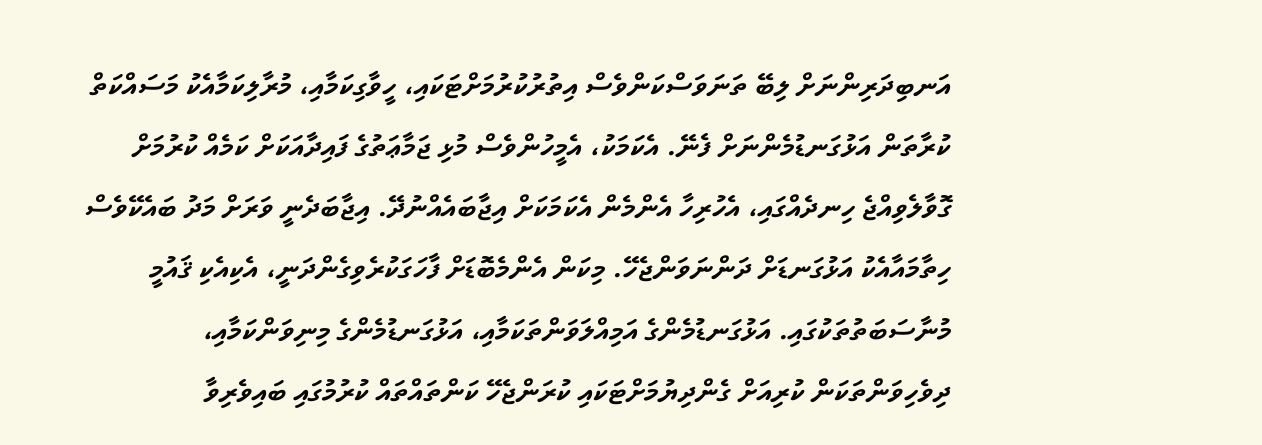އަނބިދަރިންނަށް ލިބޭ ތަނަވަސްކަންވެސް އިތުރުކުރުމަށްޓަކައި، ހީވާގިކަމާއި، މުރާލިކަމާއެކު މަސައްކަތް ކުރާތަން އަޅުގަނޑުމެންނަށް ފެނޭ. އެކަމަކު، އެމީހުންވެސް މުޅި ޖަމާޢަތުގެ ފައިދާއަކަށް ކަމެއް ކުރުމަށް ގޮވާލެވިއްޖެ ހިނދެއްގައި، އެހުރިހާ އެންމެން އެކަމަކަށް އިޖާބައެއްނުދޭ. އިޖާބަދެނީ ވަރަށް މަދު ބައެކޭވެސް ހިތާމައާއެކު އަޅުގަނޑަށް ދަންނަވަންޖެހޭ. މިކަން އެންމެބޮޑަށް ފާހަގަކުރެވިގެންދަނީ، އެކިއެކި ޤައުމީ މުނާސަބަތުތަކުގައި. އަޅުގަނޑުމެންގެ އަމިއްލަވަންތަކަމާއި، އަޅުގަނޑުމެންގެ މިނިވަންކަމާއި، ދިވެހިވަންތަކަން ކުރިއަށް ގެންދިޔުމަށްޓަކައި ކުރަންޖެހޭ ކަންތައްތައް ކުރުމުގައި ބައިވެރިވާ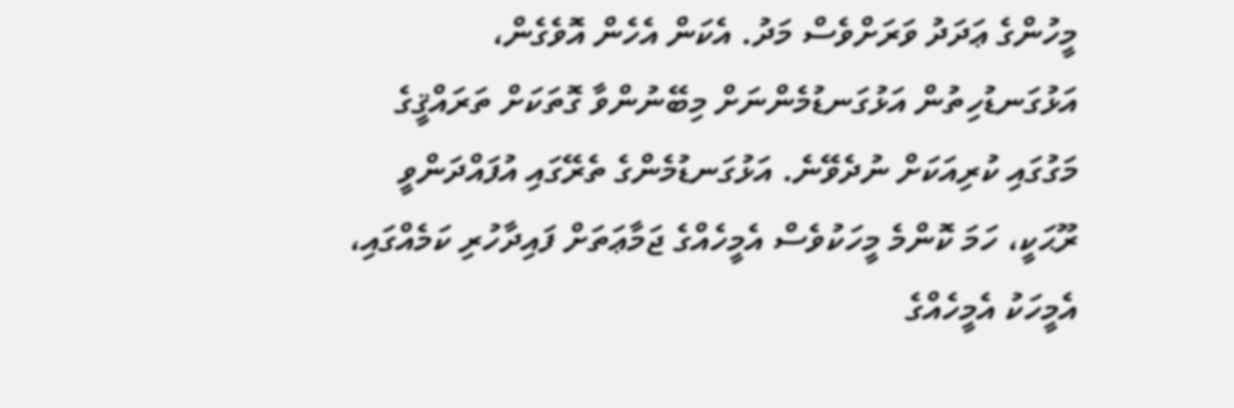މީހުންގެ ޢަދަދު ވަރަށްވެސް މަދު. އެކަން އެހެން އޮވެގެން، އަޅުގަނޑުހިތުން އަޅުގަނޑުމެންނަށް މިބޭނުންވާ ގޮތަކަށް ތަރައްޤީގެ މަގުގައި ކުރިއަކަށް ނުދެވޭނެ. އަޅުގަނޑުމެންގެ ތެރޭގައި އުފައްދަންވީ ރޫޙަކީ، ހަމަ ކޮންމެ މީހަކުވެސް އެމީހެއްގެ ޖަމާޢަތަށް ފައިދާހުރި ކަމެއްގައި، އެމީހަކު އެމީހެއްގެ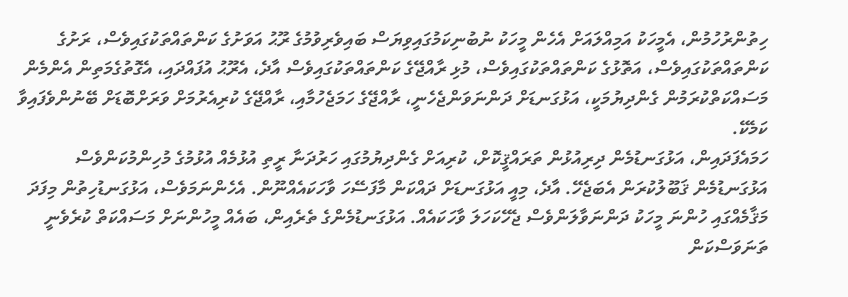ހިތުންރުހުމުން، އެމީހަކު އަމިއްލައަށް އެހެން މީހަކު ނުބުނިކަމުގައިވިޔަސް ބައިވެރިވުމުގެ ރޫޙު އަވަށުގެ ކަންތައްތަކުގައިވެސް، ރަށުގެ ކަންތައްތަކުގައިވެސް، އަތޮޅުގެ ކަންތައްތަކުގައިވެސް، މުޅި ރާއްޖޭގެ ކަންތައްތަކުގައިވެސް އާދެ، އެރޫޙު އުފައްދައި، އެގޮތުގެމަތިން އެންމެން މަސައްކަތްކުރަމުން ގެންދިޔުމަކީ، އަޅުގަނޑަށް ދަންނަވަންޖެހެނީ، ރާއްޖޭގެ ހަމަޖެހުމާއި، ރާއްޖޭގެ ކުރިއެރުމަށް ވަރަށްބޮޑަށް ބޭނުންވެފައިވާ ކަމެކޭ.
ހަމައެފަދައިން، އަޅުގަނޑުމެން ދިރިއުޅުން ތަރައްޤީކޮށް، ކުރިއަށް ގެންދިޔުމުގައި ހަރުދަނާ ރީތި އުޅުމެއް އުޅުމުގެ މުހިންމުކަންވެސް އަޅުގަނޑުމެން ޤަބޫލުކުރަން އެބަޖެހޭ. އާދެ، މިއީ އަޅުގަނޑަށް ދައްކަން މާފަސޭހަ ވާހަކައެއްނޫން. އެހެންނަމަވެސް، އަޅުގަނޑުހިތުން މިފަދަ މަޤާމެއްގައި ހުންނަ މީހަކު ދަންނަވާލަންވެސް ޖެހޭކަހަލަ ވާހަކައެއް. އަޅުގަނޑުމެންގެ ތެރެއިން، ބައެއް މީހުންނަށް މަސައްކަތް ކުރެވެނީ ތަނަވަސްކަން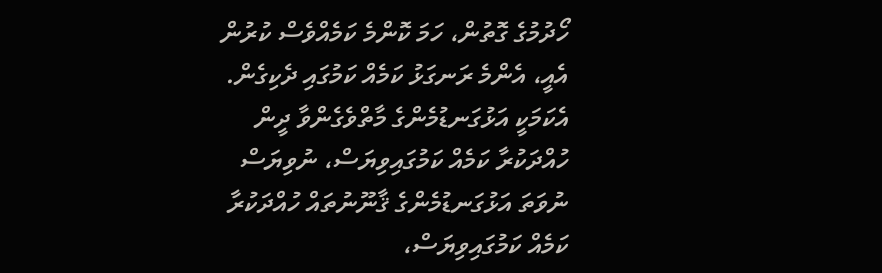ހޯދުމުގެ ގޮތުން، ހަމަ ކޮންމެ ކަމެއްވެސް ކުރުން އެއީ، އެންމެ ރަނގަޅު ކަމެއް ކަމުގައި ދެކިގެން. އެކަމަކީ އަޅުގަނޑުމެންގެ މާތްވެގެންވާ ދީން ހުއްދަކުރާ ކަމެއް ކަމުގައިވިޔަސް، ނުވިޔަސް ނުވަތަ އަޅުގަނޑުމެންގެ ޤާނޫނުތައް ހުއްދަކުރާ ކަމެއް ކަމުގައިވިޔަސް،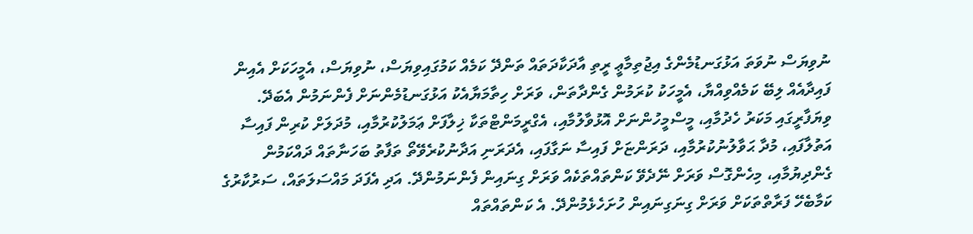ނުވިޔަސް ނުވަތަ އަޅުގަނޑުމެންގެ އިޖުތިމާޢީ ރީތި އާދަކާދަތައް ތަންދޭ ކަމެއް ކަމުގައިވިޔަސް، ނުވިޔަސް، އެމީހަކަށް އެއިން ފައިދާއެއް ލިބޭ ކަމެއްވިއްޔާ، އެމީހަކު ކުރަމުން ގެންދާތަން، ވަރަށް ހިތާމަޔާއެކު އަޅުގަނޑުމެންނަށް ފެންނަމުން އެބަދޭ. ވިޔަފާރީގައި މަކަރު ހެދުމާއި، މީސްމީހުންނަށް އޮޅުވާލުމާއި، އެގްރީމަންޓްތަކާ ޚިލާފަށް ޢަމަލުކުރުމާއި، މުދަލަށް ކުރިން ފައިސާ އަތުލާފައި، މުދާ ޙަވާލުނުކުރުމާއި، ދަރަންޏަށް ފައިސާ ނަގާފައި، އެދަރަނި އަދާނުކުރެވޭތޯ ތަފާތު ބަހަނާތައް ދައްކަމުން ގެންދިޔުމާއި، މިހެންގޮސް ވަރަށް ނޭދެވޭ ކަންތައްތަކެއް ވަރަށް ގިނައިން ފެންނަމުންދޭ. އަދި އެފަދަ މައްސަލަތައް، ސަރުކާރުގެ ކަމާބެހޭ ފަރާތްތަކަށް ވަރަށް ގިނަގިނައިން ހުށަހެޅެމުންދޭ. އެ ކަންތައްތައް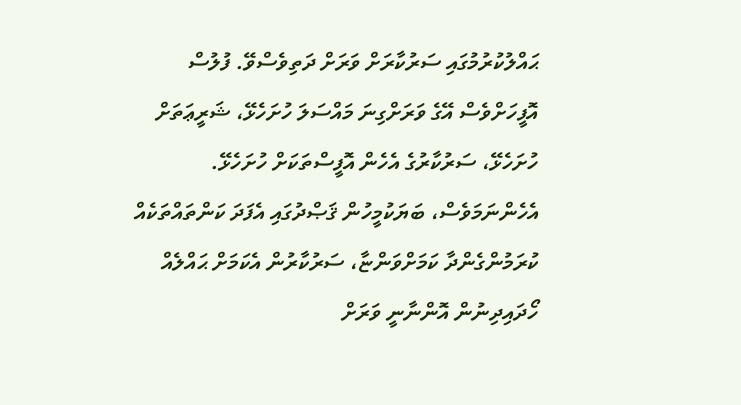ޙައްލުކުރުމުގައި ސަރުކާރަށް ވަރަށް ދަތިވެސްވޭ. ފުލުސް އޮފީހަށްވެސް އޭގެ ވަރަށްގިނަ މައްސަލަ ހުށަހެޅޭ، ޝަރީޢަތަށް ހުށަހެޅޭ، ސަރުކާރުގެ އެހެން އޮފީސްތަކަށް ހުށަހެޅޭ. އެހެންނަމަވެސް، ބަޔަކުމީހުން ޤަޞްދުގައި އެފަދަ ކަންތައްތަކެއް ކުރަމުންގެންދާ ކަމަށްވަންޏާ، ސަރުކާރުން އެކަމަށް ޙައްލެއް ހޯދައިދިނުން އޮންނާނީ ވަރަށް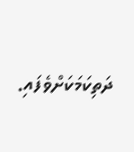ދަތިކަމަކަށްވެފައި.